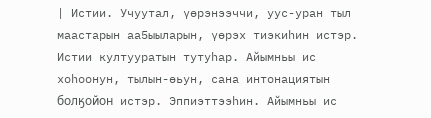| Истии. Учуутал, үөрэнээччи, уус-уран тыл маастарын аа5ыыларын, үөрэх тиэкиһин истэр. Истии култууратын тутуһар. Айымньы ис хоһоонун, тылын-өьун, сана интонациятын болӄойон истэр. Эппиэттээһин. Айымньы ис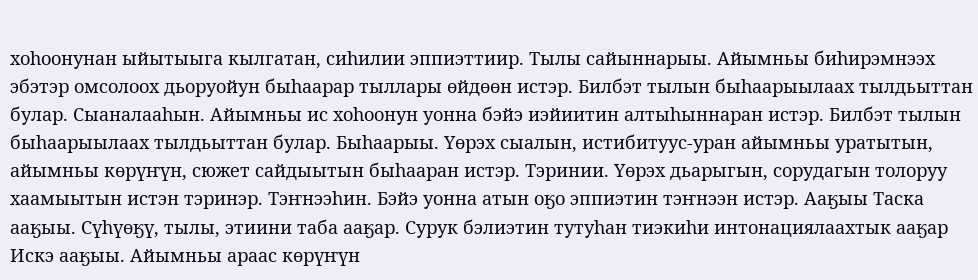хоһоонунан ыйытыыга кылгатан, сиһилии эппиэттиир. Тылы сайыннарыы. Айымньы биһирэмнээх эбэтэр омсолоох дьоруойун быһаарар тыллары өйдөөн истэр. Билбэт тылын быһаарыылаах тылдьыттан булар. Сыаналааһын. Айымньы ис хоһоонун уонна бэйэ иэйиитин алтыһыннаран истэр. Билбэт тылын быһаарыылаах тылдьыттан булар. Быһаарыы. Үөрэх сыалын, истибитуус-уран айымньы уратытын, айымньы көрүҥүн, сюжет сайдыытын быһааран истэр. Тэринии. Үөрэх дьарыгын, сорудагын толоруу хаамыытын истэн тэринэр. Тэҥнээһин. Бэйэ уонна атын оӄо эппиэтин тэҥнээн истэр. Ааӄыы Таска ааӄыы. Сүһүөӄү, тылы, этиини таба ааӄар. Сурук бэлиэтин тутуһан тиэкиһи интонациялаахтык ааӄар Искэ ааӄыы. Айымньы араас көрүҥүн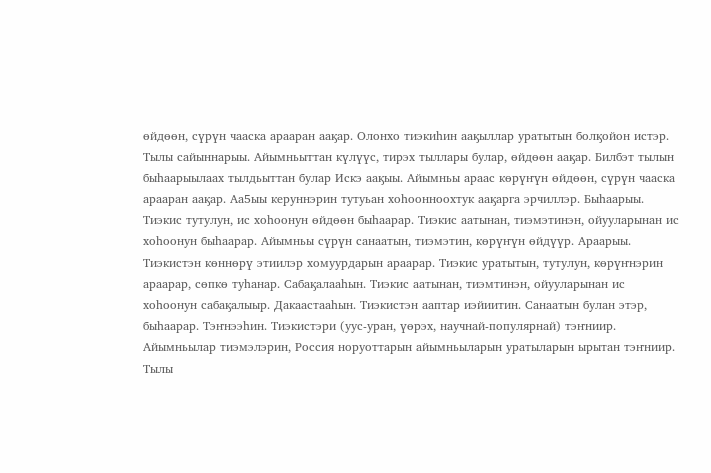өйдөөн, сүрүн чааска арааран ааӄар. Олонхо тиэкиһин ааӄыллар уратытын болӄойон истэр. Тылы сайыннарыы. Айымньыттан күлүүс, тирэх тыллары булар, өйдөөн ааӄар. Билбэт тылын быһаарыылаах тылдьыттан булар Искэ ааӄыы. Айымньы араас көрүҥүн өйдөөн, сүрүн чааска арааран ааӄар. Аа5ыы керуннэрин тутуьан хоһоонноохтук ааӄарга эрчиллэр. Быһаарыы. Тиэкис тутулун, ис хоһоонун өйдөөн быһаарар. Тиэкис аатынан, тиэмэтинэн, ойууларынан ис хоһоонун быһаарар. Айымньы сүрүн санаатын, тиэмэтин, көрүҥүн өйдүүр. Араарыы. Тиэкистэн көннөрү этиилэр хомуурдарын араарар. Тиэкис уратытын, тутулун, көрүҥнэрин араарар, сөпкө туһанар. Сабаӄалааһын. Тиэкис аатынан, тиэмтинэн, ойууларынан ис хоһоонун сабаӄалыыр. Дакаастааһын. Тиэкистэн ааптар иэйиитин. Санаатын булан этэр, быһаарар. Тэҥнээһин. Тиэкистэри (уус-уран, үөрэх, научнай-популярнай) тэҥниир. Айымньылар тиэмэлэрин, Россия норуоттарын айымньыларын уратыларын ырытан тэҥниир. Тылы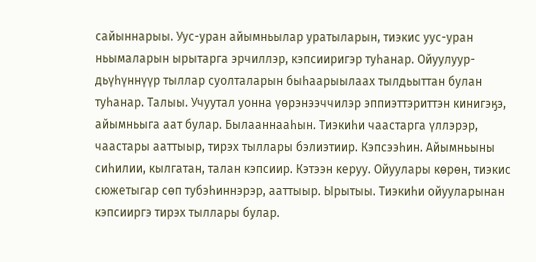сайыннарыы. Уус-уран айымньылар уратыларын, тиэкис уус-уран ньымаларын ырытарга эрчиллэр, кэпсииригэр туһанар. Ойуулуур-дьүһүннүүр тыллар суолталарын быһаарыылаах тылдьыттан булан туһанар. Талыы. Учуутал уонна үөрэнээччилэр эппиэттэриттэн кинигэӄэ, айымньыга аат булар. Былааннааһын. Тиэкиһи чаастарга үллэрэр, чаастары ааттыыр, тирэх тыллары бэлиэтиир. Кэпсээһин. Айымньыны сиһилии, кылгатан, талан кэпсиир. Кэтээн керуу. Ойуулары көрөн, тиэкис сюжетыгар сөп тубэһиннэрэр, ааттыыр. Ырытыы. Тиэкиһи ойууларынан кэпсииргэ тирэх тыллары булар.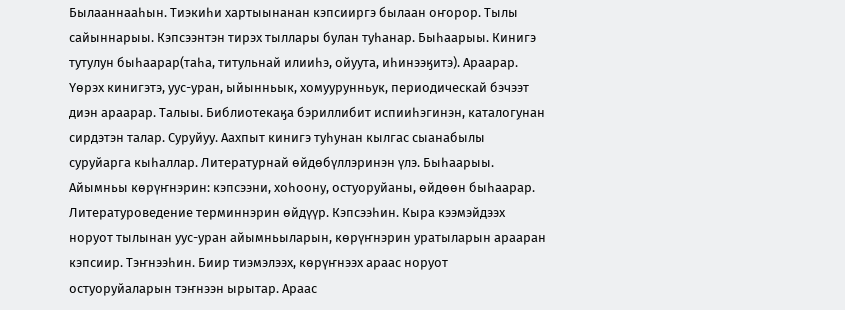Былааннааһын. Тиэкиһи хартыынанан кэпсииргэ былаан оҥорор. Тылы сайыннарыы. Кэпсээнтэн тирэх тыллары булан туһанар. Быһаарыы. Кинигэ тутулун быһаарар(таһа, титульнай илииһэ, ойуута, иһинээӄитэ). Араарар. Үөрэх кинигэтэ, уус-уран, ыйынньык, хомуурунньук, периодическай бэчээт диэн араарар. Талыы. Библиотекаӄа бэриллибит испииһэгинэн, каталогунан сирдэтэн талар. Суруйуу. Аахпыт кинигэ туһунан кылгас сыанабылы суруйарга кыһаллар. Литературнай өйдөбүллэринэн үлэ. Быһаарыы. Айымньы көрүҥнэрин: кэпсээни, хоһоону, остуоруйаны, өйдөөн быһаарар. Литературоведение терминнэрин өйдүүр. Кэпсээһин. Кыра кээмэйдээх норуот тылынан уус-уран айымньыларын, көрүҥнэрин уратыларын арааран кэпсиир. Тэҥнээһин. Биир тиэмэлээх, көрүҥнээх араас норуот остуоруйаларын тэҥнээн ырытар. Араас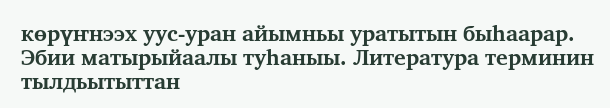көрүҥнээх уус-уран айымньы уратытын быһаарар. Эбии матырыйаалы туһаныы. Литература терминин тылдьытыттан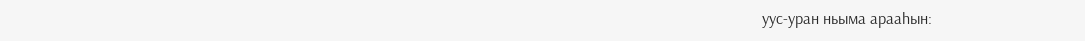уус-уран ньыма арааһын: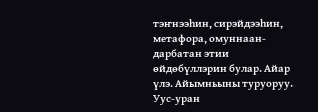тэҥнээһин, сирэйдээһин, метафора, омуннаан-дарбатан этии өйдөбүллэрин булар. Айар үлэ. Айымньыны туруоруу. Уус-уран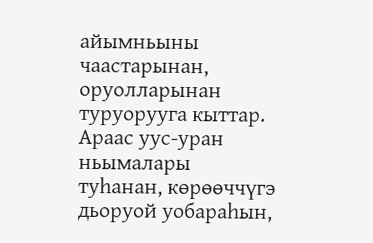айымньыны чаастарынан, оруолларынан туруорууга кыттар. Араас уус-уран ньымалары туһанан, көрөөччүгэ дьоруой уобараһын,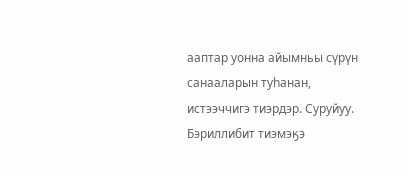ааптар уонна айымньы сүрүн санааларын туһанан, истээччигэ тиэрдэр. Суруйуу. Бэриллибит тиэмэӄэ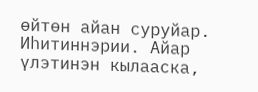өйтөн айан суруйар. Иһитиннэрии. Айар үлэтинэн кылааска,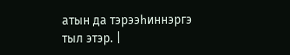атын да тэрээһиннэргэ тыл этэр. |